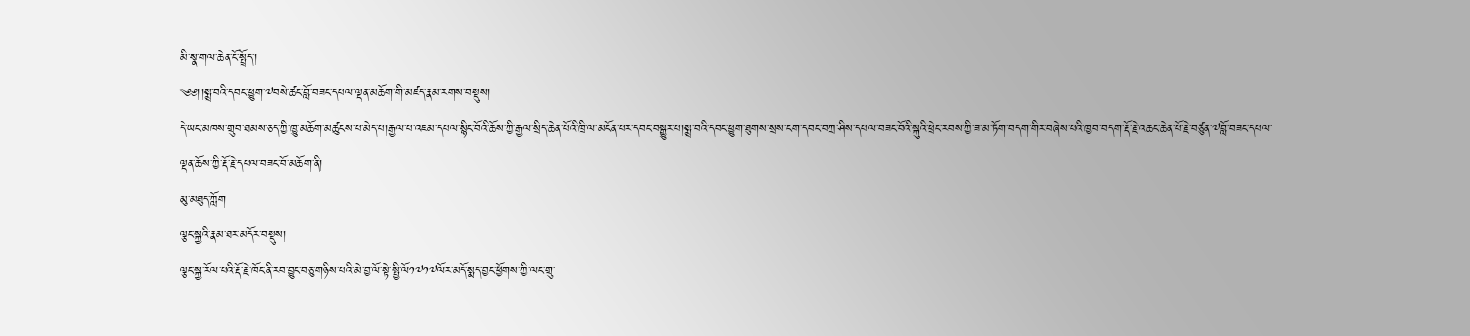མི་སྣ་གལ་ཆེན་ངོ་སྤྲོད་།
༄༅།།སྨྲ་བའི་དབང་ཕྱུག་༧བསེ་ཚང་བློ་བཟང་དཔལ་ལྡན་མཆོག་གི་མཛད་རྣམ་རགས་བསྡུས།
དེ་ཡང་མཁས་གྲུབ་ཐམས་ཅད་ཀྱི་ཁྱུ་མཆོག་མཚུངས་པ་མེད་པ།རྒྱལ་པ་འཇམ་དཔལ་སྙིང་བོའི་ཆོས་ཀྱི་རྒྱལ་སྲིད་ཆེན་པོའི་ཁྲི་ལ་མངོན་པར་དབང་བསྒྱུར་པ།སྨྲ་བའི་དབང་ཕྱུག་ཐུགས་སྲས་ངག་དབང་བཀྲ་ཤིས་དཔལ་བཟང་བོའི་སྐུའི་ཕྲེང་རབས་ཀྱི་ཟ་མ་ཏོག་བདག་གིར་བཞེས་པའི་ཁྱབ་བདག་རྡོ་རྗེ་འཆང་ཆེན་པོ་རྗེ་བཙུན་༧བློ་བཟང་དཔལ་ལྡན་ཆོས་ཀྱི་རྡོ་རྗེ་དཔལ་བཟང་བོ་མཆོག་ནི།
མུ་མཐུད་ཀློག
ལྕང་སྐྱའི་རྣམ་ཐར་མདོར་བསྡུས།
ལྕང་སྐྱ་རོལ་པའི་རྡོ་རྗེ་ཁོང་ནི་རབ་བྱུང་བཅུ་གཉིས་པའི་མེ་བྱ་ལོ་སྟེ་སྤྱི་ལོ༡༧༡༧ལོར་མདོ་སྨད་བྱང་ཕྱོགས་ཀྱི་ལང་གྲུ་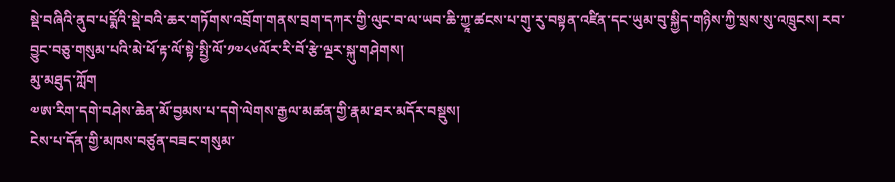སྡེ་བཞིའི་ནུབ་པདྨོའི་སྡེ་བའི་ཆར་གཏོགས་འབྲོག་གནས་བྲག་དཀར་གྱི་ལུང་བ་ལ་ཡབ་ཆི་ཀྱཱ་ཚངས་པ་གུ་རུ་བསྟན་འཛིན་དང་ཡུམ་བུ་སྐྱིད་གཉིས་ཀྱི་སྲས་སུ་འཁྲུངས། རབ་བྱུང་བཅུ་གསུམ་པའི་མེ་ཕོ་རྟ་ལོ་སྟེ་སྤྱི་ལོ་༡༧༨༦ལོར་རི་བོ་རྩེ་ལྔར་སྐུ་གཤེགས།
མུ་མཐུད་ཀློག
༧ཨ་རིག་དགེ་བཤེས་ཆེན་མོ་བྱམས་པ་དགེ་ལེགས་རྒྱལ་མཚན་གྱི་རྣམ་ཐར་མདོར་བསྡུས།
ངེས་པ་དོན་གྱི་མཁས་བཙུན་བཟང་གསུམ་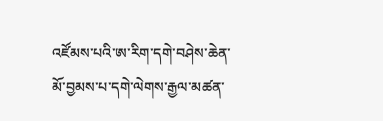འཛོམས་པའི་ཨ་རིག་དགེ་བཤེས་ཆེན་མོ་བྱམས་པ་དགེ་ལེགས་རྒྱལ་མཚན་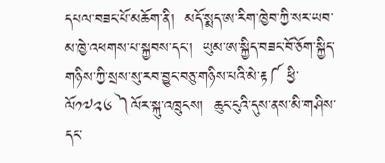དཔལ་བཟང་པོ་མཆོག་ནི།  མདོ་སྨད་ཨ་རིག་ཁྱེབ་ཀྱི་སར་ཡབ་མ་ཁྱེ་འཕགས་པ་སྐྱབས་དང་།  ཡུམ་ཨ་སྐྱིད་བཟང་བོ་ཅོག་སྐྱིད་གཉིས་ཀྱི་སྲས་སུ་རབ་བྱུང་བཅུ་གཉིས་པའི་མེ་རྟ༼ ཕྱི་ལོ༡༧༢༦ ༽ལོར་སྐུ་འཁྲུངས།  ཆུང་ངུའི་དུས་ནས་མི་གཤིས་དང་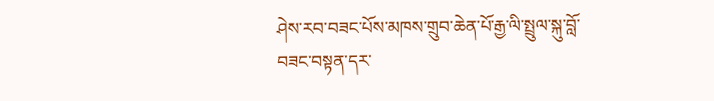ཤེས་རབ་བཟང་པོས་མཁས་གྲུབ་ཆེན་པོ་རྒྱ་ལི་སྤྲུལ་སྐུ་བློ་བཟང་བསྟན་དར་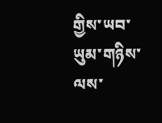གྱིས་ཡབ་ཡུམ་གཉིས་ལས་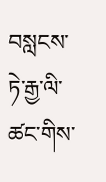བསླངས་ཏེ་རྒྱ་ལི་ཚང་གིས་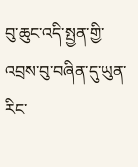བུ་ཆུང་འདི་སྤྱན་གྱི་འབྲས་བུ་བཞིན་དུ་ཡུན་རིང་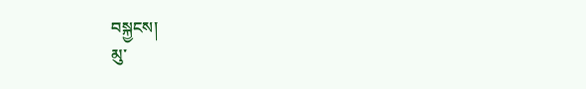བསྐྱངས།
མུ་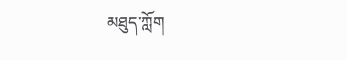མཐུད་ཀློག